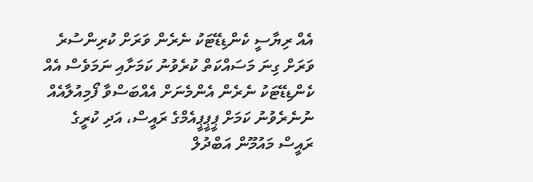އެއް ރިޔާސީ ކެންޑިޑޭޓަކު ނެރެން ވަރަށް ކުރިންސުރެ ވަރަށް ގިނަ މަސައްކަތް ކުރެވުނު ކަމަށާއި ނަމަވެސް އެއް ކެންޑިޑޭޓަކު ނެރެން އެންމެނަށް އެއްބަސްވާ ފޯމިއުލާއެއް ނުނެރެވުނު ކަމަށް ޕީޕީޕީއެމްގެ ރައީސް، އަދި ކުރީގެ ރައީސް މައުމޫން އަބްދުލް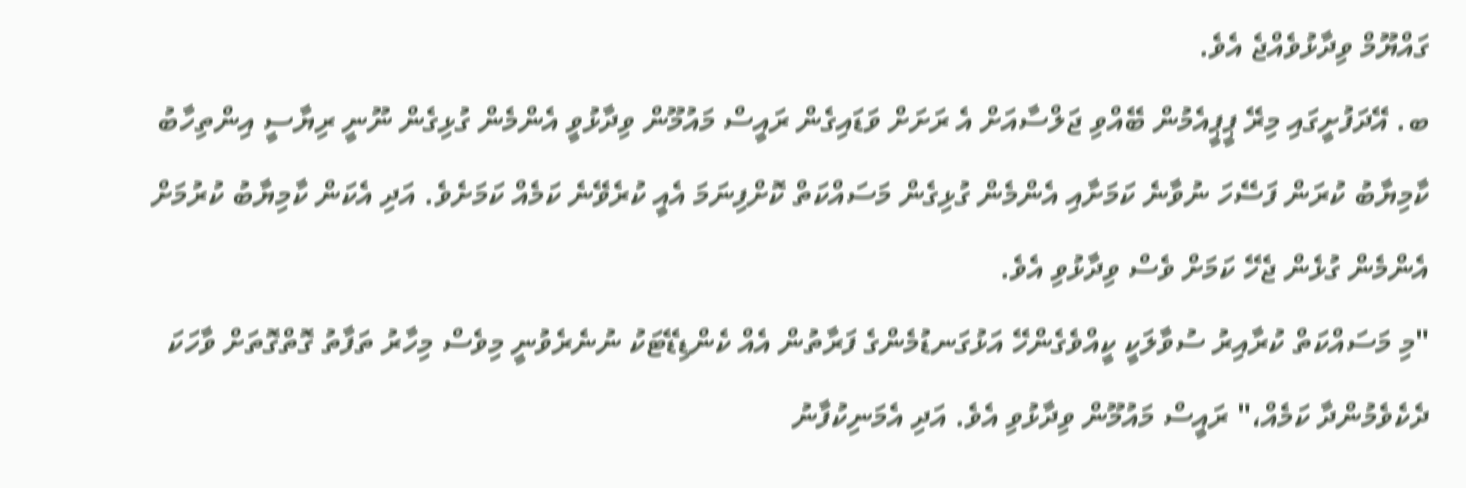ގައްޔޫމް ވިދާޅުވެއްޖެ އެވެ.
ބ. އޭދަފުށީގައި މިރޭ ޕީޕީއެމުން ބޭއްވި ޖަލްސާއަށް އެ ރަށަށް ވަޑައިގެން ރައީސް މައުމޫން ވިދާޅުވީ އެންމެން ގުޅިގެން ނޫނީ ރިޔާސީ އިންތިހާބު ކާމިޔާބު ކުރަން ފަސޭހަ ނުވާނެ ކަމަށާއި އެންމެން ގުޅިގެން މަސައްކަތް ކޮށްފިނަމަ އެއީ ކުރެވޭނެ ކަމެއް ކަމަށެވެ. އަދި އެކަން ކާމިޔާބު ކުރުމަށް އެންމެން ގުޅެން ޖެހޭ ކަމަށް ވެސް ވިދާޅުވި އެވެ.
"މި މަސައްކަތް ކުރާއިރު ސުވާލަކީ ކީއްވެގެންހޭ އަޅުގަނޑުމެންގެ ފަރާތުން އެއް ކެންޑިޑޭޓަކު ނުނެރެވުނީ މިވެސް މިހާރު ތަފާތު ގޮތްގޮތަށް ވާހަކަ ދެކެވެމުންދާ ކަމެއް،" ރައީސް މައުމޫން ވިދާޅުވި އެވެ. އަދި އެމަނިކުފާނު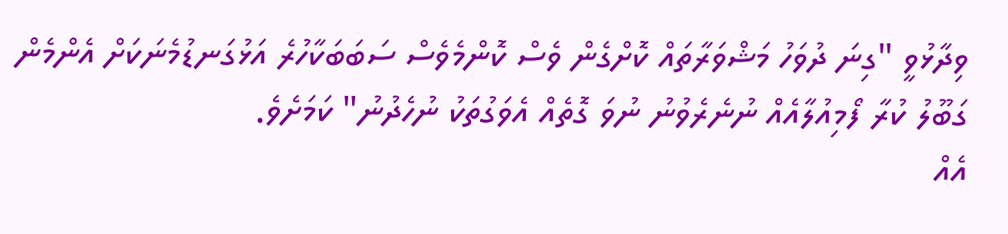ވިދާޅުވީ "ގިނަ ދުވަހު މަޝްވަރާތައް ކޮށްގެން ވެސް ކޮންމެވެސް ސަބަބަކާހުރެ އަޅުގަނޑުމެނަކަށް އެންމެން ގަބޫލު ކުރާ ފޯމިއުލާއެއް ނުނެރެވުނު ނުވަ ގޮތެއް އެވަގުތަކު ނުހެދުނު" ކަމަށެވެ.
އެއް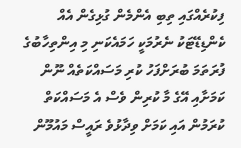ފިކުރެއްގައި ތިބި އެންމެން ގުޅިގެން އެއް ކެންޑިޑޭޓަކު ނެރުމަކީ ހަމައެކަނި މި އިންތިހާބުގެ ފުރަތަމަ ބުރަށްފަހު ކުރި މަސައްކަތެއް ނޫން ކަމަށާއި އޭގެ މާ ކުރިން ވެސް އެ މަސައްކަތް ކުރަމުން އައި ކަމަށް ވިދާޅުވެ ރައީސް މައުމޫން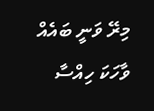މިރޭ ވަނީ ބައެއް ވާހަކަ ހިއްސާ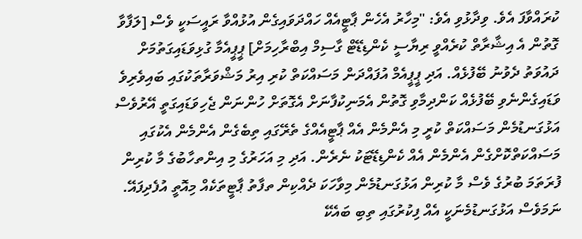ކުރައްވާފަ އެވެ. ވިދާޅުވި އެވެ: "މިހާރު އެހެން ޕާޓީއެއް ހައްދަވައިގެން އުޅުއްވާ ރައީސަކީ ވެސް [ލަފާވާ ގޮތުން އެ އިޝާރާތް ކުރެއްވީ ރިޔާސީ ކެންޑިޑޭޓް ގާސިމް އިބްރާހިމަށް] ޕީޕީއެމާ ގުޅިވަޑައިގަތުމަށް ދައުވަތު ދެވުނު ބޭފުޅެއް. އަދި ޕީޕީއެމް އުފައްދަން މަސައްކަތް ކުރި އިރު މަޝްވަރާތަކުގައި ބައިވެރިވެ ވަޑައިގެންނެވި ބޭފުޅެއް ކަންދިމާވި ގޮތުން އެމަނިކުފާނަށް އެގޮތަށް ހުންނަން ޖެހިވަޑައިގަތީ އޭރުވެސް އަޅުގަނޑުމެން މަސައްކަތް ކުރީ މި އެންމެން އެއް ޕާޓީއެއްގެ ތެރޭގައި ތިބެގެން އެންމެން އެކުގައި މަސައްކަތްކޮށްގެން އެންމެން އެއް ކެންޑިޑޭޓަކު ނެރެން. އަދި މި އަހަރުގެ މި އިންތހާބުގެ މާ ކުރިން ފުރަތަމަ ބުރުގެ ވެސް މާ ކުރިން އަޅުގަނޑުމެން މިވާހަކަ ދެއްކިން ތފާތު ޕާޓީތަކެއް މިއޮތީ އުފެދިފައޭ. ނަމަވެސް އަޅުގަނޑުމެނަކީ އެއް ފިކުރުގައި ތިބި ބައެކޭ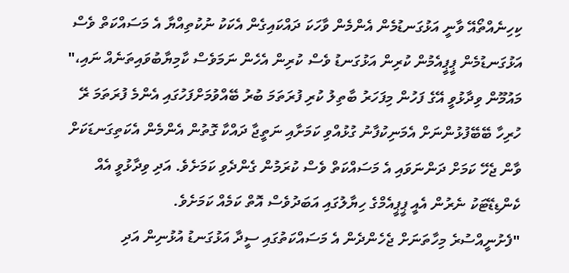ކިހިނެއްތޯއޭ ވާނީ އަޅުގަނޑުމެން އެންމެން ވާހަކަ ދައްކައިގެން އެކަކު ނުކުތިއްޔާ އެ މަސައްކަތް ވެސް އަޅުގަނޑުމެން ޕީޕީއެމުން ކުރިން އަޅުގަނޑު ވެސް ކުރިން އެހެން ނަމަވެސް ކާމިޔާބުވައިތަނެއް ނައި،"
މައުމޫން ވިދާޅުވީ އޭގެ ފަހުން މިފަހަރު ބާތިލު ކުރި ފުރަތަމަ ބުރު ބޭއްވުމަށްފަހުގައި އެންމެ ފުރަތަމަ ރޭ ހުރިހާ ބޭބޭފުޅުންނަށް އެމަނިކުފާނު ގުޅުއްވި ކަމަށާއި ނަތީޖާ ދައްކާ ގޮތުން އެންމެން އެކަތިގަނޑަކަށް ވާން ޖެހޭ ކަމަށް ދަންނަވައި އެ މަސައްކަތް ވެސް ކުރަމުން ގެންދެވި ކަމަށެވެ. އަދި ވިދާޅުވީ އެއް ކެންޑިޑޭޓަކު ނެރުން އެއީ ޕީޕީއެމްގެ ހިޔާލުގައި އަބަދުވެސް އޮތް ކަމެއް ކަމަށެވެ.
"ފެށުނީއްސުރެ މިހާތަނަށް ޖެހެންދެން އެ މަސައްކަތުގައި ސީދާ އަޅުގަނޑު އުޅުނިން އަދި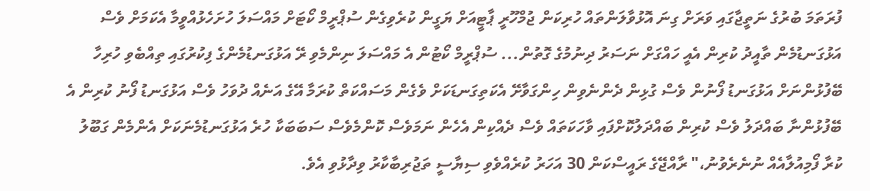ފުރަތަމަ ބުރުގެ ނަތީޖާގައި ވަރަށް ގިނަ އޮޅުވާލަންތައް ހުރިކަން ޖުމްހޫރީ ޕާޓީއަށް ޔަގީން ކުރެވިގެން ސުޕްރީމް ކޯޓަށް މައްސަލަ ހުށަހެޅުއްވީމާ އެކަމަށް ވެސް އަޅުގަނޑުމެން ތާއީދު ކުރިން އެއީ ހައްގަށް ނަސަރު ދިނުމުގެ ގޮތުން... ސުޕްރީމް ކޯޓުން އެ މައްސަލަ ނިންމެވި ރޭ އަޅުގަނޑުމެންގެ ފިކުރުގައި ތިއްބެވި ހުރިހާ ބޭފުޅުންނަށް އަޅުގަނޑު ފޯނުން ވެސް ގުޅިން ދެންނެވިން ހިންގަވާށޭ އެކަތިގަނޑަކަށް ވެގެން މަސައްކަތް ކުރަމާ އޭގެ އަނެއް ދުވަހު ވެސް އަޅުގަނޑު ފޯނު ކުރިން އެ ބޭފުޅުންނާ ބައްދަލު ވެސް ކުރިން ބައްދަލުކޮށްފައި ވާހަކަތައް ވެސް ދެއްކިން އެހެން ނަމަވެސް ކޮންމެވެސް ސަބަބަކާ ހުރެ އަޅުގަނޑުމެނަކަށް އެންމެން ގަބޫލު ކުރާ ފޯމިއުލާއެއް ނުނެރެވުނު،" ރާއްޖޭގެ ރައީސްކަން 30 އަހަރު ކުރެއްވެވި ސިޔާސީ ތަޖުރިބާކާރު ވިދާޅުވި އެވެ.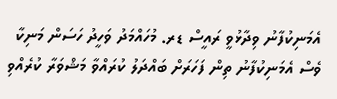އެމަނިކުފާނު ވިދާޅުވީ ރައީސް ޑރ. މުހައްމަދު ވަހީދު ހަސަން މަނިކާ ވެސް އެމަނިކުފާނު ތިން ފަހަރަށް ބައްދަލު ކުރައްވާ މަޝްވަރާ ކުރެއްވި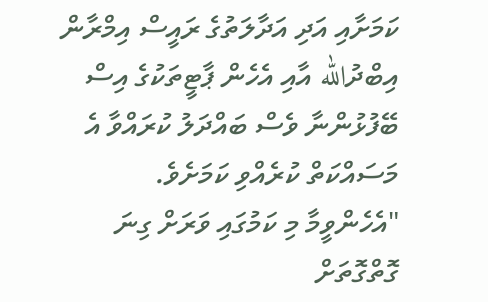ކަމަށާއި އަދި އަދާލަތުގެ ރައީސް އިމްރާން އިބްދުالله އާއި އެހެން ޕާޓީތަކުގެ އިސް ބޭފުޅުންނާ ވެސް ބައްދަލު ކުރައްވާ އެ މަސައްކަތް ކުރެއްވި ކަމަށެވެ.
"އެހެންވީމާ މި ކަމުގައި ވަރަށް ގިނަ ގޮތްގޮތަށް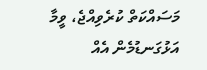މަސައްކަތް ކުރެވިއްޖެ، ވީމާ އަޅުގަނޑުމެން އެއް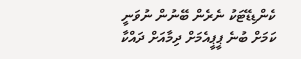ކެންޑިޑޭޓަކު ނެރެން ބޭނުން ނުވަނީ ކަމަށް ބުނެ ޕީޕީއެމަށް ދިމާއަށް ދައްކާ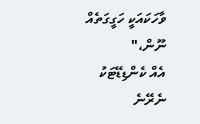ވާހަކައަކީ ހަގީގަތެއް ނޫން،"
އެއް ކެންޑިޑޭޓަކު ނެރޭނެ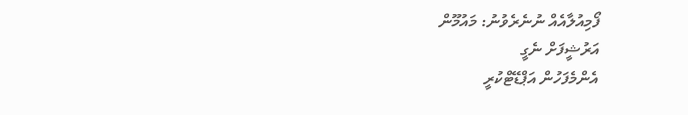ފޯމިއުލާއެއް ނުނެރެވުނު: މައުމޫން
އަރުޝީފަށް ނެގީ
އެންމެފަހުން އަޕްޑޭޓްކުރީ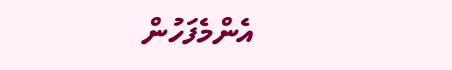އެންމެފަހުން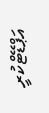އަޕްޑޭޓްކުރީ